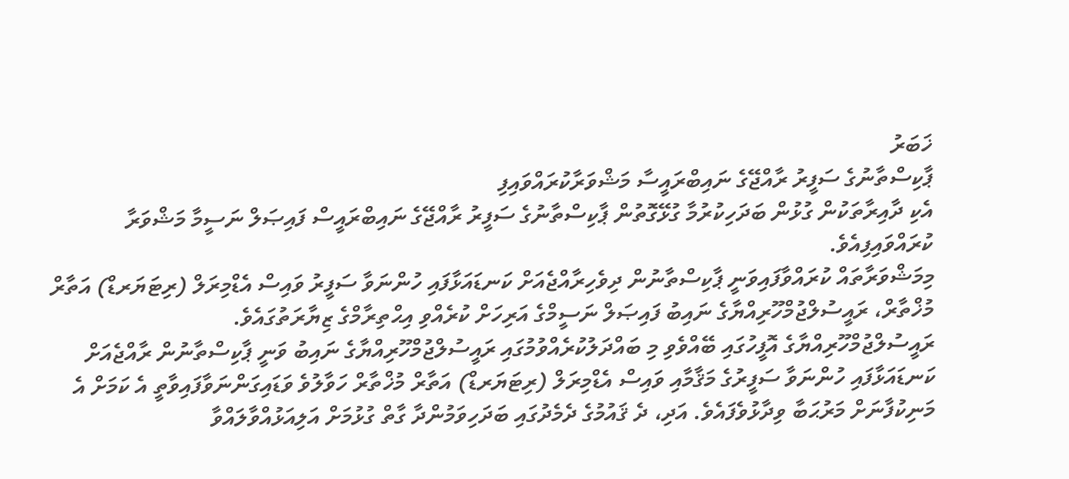ޚަބަރު
ޕާކިސްތާނުގެ ސަފީރު ރާއްޖޭގެ ނައިބްރައީސާ މަޝްވަރާކުރައްވައިފި
އެކި ދާއިރާތަކުން ގުޅުން ބަދަހިކުރުމާ ގުޅޭގޮތުން ޕާކިސްތާނުގެ ސަފީރު ރާއްޖޭގެ ނައިބްރައީސް ފައިޞަލް ނަސީމާ މަޝްވަރާ ކުރައްވައިފިއެވެ.
މިމަޝްވަރާތައް ކުރައްވާފައިވަނީ ޕާކިސްތާނުން ދިވެހިރާއްޖެއަށް ކަނޑައަޅާފައި ހުންނަވާ ސަފީރު ވައިސް އެޑްމިރަލް (ރިޓަޔަރޑް) އަތާރް މުޚްތާރް، ރައީސުލްޖުމްހޫރިއްޔާގެ ނައިބު ފައިޞަލް ނަސީމްގެ އަރިހަށް ކުރެއްވި އިޙްތިރާމްގެ ޒިޔާރަތުގައެވެ.
ރައީސުލްޖުމްހޫރިއްޔާގެ އޮފީހުގައި ބޭއްވެވި މި ބައްދަލުކުރެއްވުމުގައި ރައީސުލްޖުމްހޫރިއްޔާގެ ނައިބު ވަނީ ޕާކިސްތާނުން ރާއްޖެއަށް ކަނޑައަޅާފައި ހުންނަވާ ސަފީރުގެ މަޤާމާއި ވައިސް އެޑްމިރަލް (ރިޓަޔަރޑް) އަތާރް މުޚްތާރް ހަވާލުވެ ވަޑައިގަންނަވާފައިވާތީ އެ ކަމަށް އެ މަނިކުފާނަށް މަރުޙަބާ ވިދާޅުވެފައެވެ. އަދި، ދެ ޤައުމުގެ ދެމެދުގައި ބަދަހިވަމުންދާ ގާތް ގުޅުމަށް އަލިއަޅުއްވާލައްވާ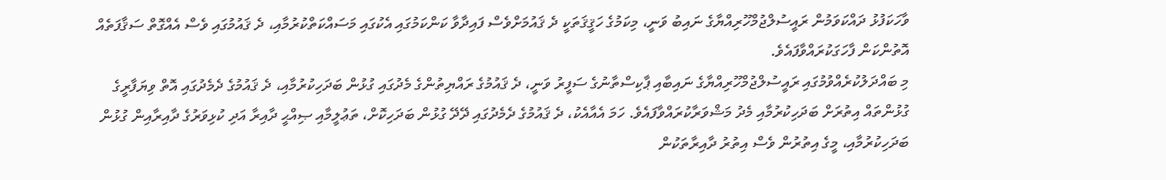ވާހަކަފުޅު ދައްކަވަމުން ރައީސުލްޖުމްހޫރިއްޔާގެ ނައިބު ވަނީ، މިކަމުގެ ހަޤީޤަތަކީ ދެ ޤައުމަށްވެސް ފައިދާވާ ކަންކަމުގައި އެކުގައި މަސައްކަތްކުރުމާއި، ދެ ޤައުމުގައި ވެސް އެއްގޮތް ސަޤާފަތެއް އޮތުންކަން ފާހަގަކުރައްވާފައެވެ.
މި ބައްދަލުކުރެއްވުމުގައި ރައީސުލްޖުމްހޫރިއްޔާގެ ނައިބާއި ޕާކިސްތާނުގެ ސަފީރު ވަނީ، ދެ ޤައުމުގެ ރައްޔިތުންގެ މެދުގައި ގުޅުން ބަދަހިކުރުމާއި، ދެ ޤައުމުގެ ދެމެދުގައި އޮތް ވިޔަފާރީގެ ގުޅުންތައް އިތުރަށް ބަދަހިކުރުމާއި މެދު މަޝްވަރާކުރައްވާފައެވެ. ހަމަ އެއާއެކު، ދެ ޤައުމުގެ ދެމެދުގައި ދޭދޭ ގުޅުން ބަދަހިކޮށް، ތަޢުލީމާއި ޞިއްޙީ ދާއިރާ އަދި ކުޅިވަރުގެ ދާއިރާއިން ގުޅުން ބަދަހިކުރުމާއި، މީގެ އިތުރުން ވެސް އިތުރު ދާއިރާތަކުން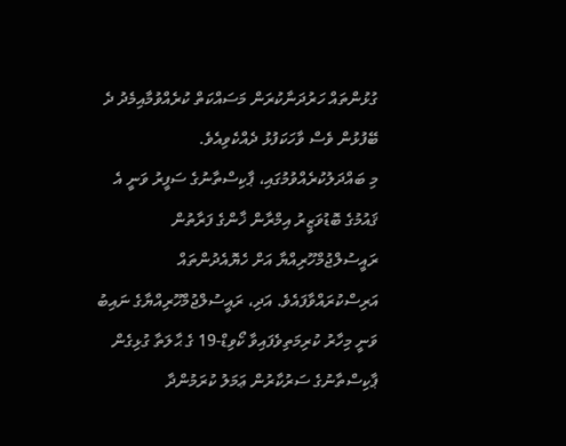ގުޅުންތައް ހަރުދަނާކުރަން މަސައްކަތް ކުރެއްވުމާއިމެދު ދެ ބޭފުޅުން ވެސް ވާހަކަފުޅު ދެއްކެވިއެވެ.
މި ބައްދަލުކުރެއްވުމުގައި، ޕާކިސްތާނުގެ ސަފީރު ވަނީ އެ ޤައުމުގެ ބޮޑުވަޒީރު އިމްރާން ޚާންގެ ފަރާތުން ރައީސުލްޖުމްހޫރިއްޔާ އަށް ހެޔޮއެދުންތައް އަރިސްކުރައްވާފައެވެ. އަދި، ރައީސުލްޖުމްހޫރިއްޔާގެ ނައިބު ވަނީ މިހާރު ކުރިމަތިވެފައިވާ ކޯވިޑް-19 ގެ ޙާލަތާ ގުޅިގެން ޕާކިސްތާނުގެ ސަރުކާރުން ޢަމަލު ކުރަމުންދާ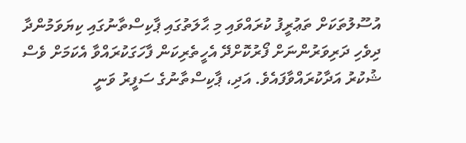އުސޫލުތަކަށް ތަޢުރީފު ކުރައްވައި މި ޙާލަތުގައި ޕާކިސްތާނުގައި ކިޔަވަމުންދާ ދިވެހި ދަރިވަރުންނަށް ފޯރުކޮށްދޭ އެހީތެރިކަން ފާހަގަކުރައްވާ އެކަމަށް ވެސް ޝުކުރު އަދާކުރައްވާފައެވެ. އަދި، ޕާކިސްތާނުގެ ސަފީރު ވަނީ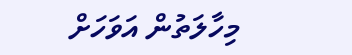މިހާލަތުން އަވަހަށް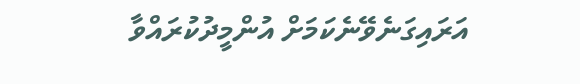އަރައިގަނެވޭނެކަމަށް އުންމީދުކުރައްވާ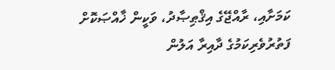ކަމަށާއި، ރާއްޖޭގެ އިޤްޠިޞާދު، ވަކީން ޚާއްޞަކޮށް ފަތުރުވެރިކަމުގެ ދާއިރާ އަލުން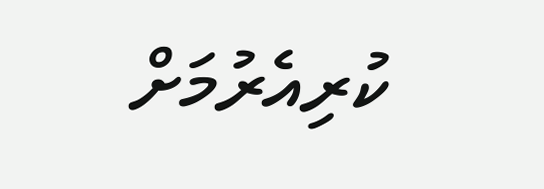ކުރިއެރުމަށް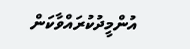އުންމީދުކުރައްވާކަން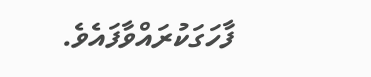ފާހަގަކުރައްވާފައެވެ.